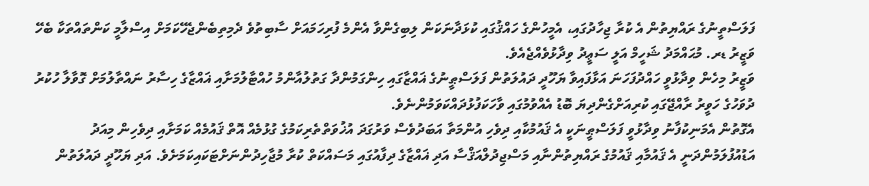ފަލަސްތީނުގެ ރައްޔިތުން އެ ކުރާ ޖިހާދުގައި، އެމީހުންގެ ހައްޤުގައި ކުޅަދާނަކަން ލިބިގެންވާ އެންމެ ފުރިހަމައަށް ސާބިތުވެ ދެމިތިބެންޖެހޭކަމަށް އިސްލާމީ ކަންތައްތަކާ ބެހޭ ވަޒީރު ޑރ. މުޙައްމަދު ޝަހީމް އަލީ ސަޢީދު ވިދާޅުވެއްޖެއެވެ.
ވަޒީރު މިހެން ވިދާޅުވީ ހައްދުފަހަނަ އަޅާފައިވާ ޔަހޫދީ ދައުލަތުން ފަލަސްޠީނުގެ ޣައްޒާގައި ހިންގަމުންދާ ގަތުލުއާންމު ހުއްޓާލުމަށާއި ޣައްޒާގެ ހިސާރު ނައްތާލުމަށް ގޮވާލާ ހުކުރު ދުވަހުގެ ހަވީރު ރާއްޖޭގައި ކުރިއަށްގެންދިޔަ ބޮޑު އެއްވުމުގައި ވާހަކަފުޅުދައްކަވަމުންނެވެ.
އެގޮތުން އެމަނިކުފާނު ވިދާޅުވީ ފަލަސްޠީނަކީ އެ ޤައުމުކާއި ދިވެހި އުންމަތާ އަބަދުވެސް ވަރުގަދަ އުޚުވަތްތެރިކަމުގެ ގުޅުމެއް އޮތް ޤައުމެއް ކަމަށާއި ދިވެހިން މިއަދު އަޑުއުފުލަމުންދަނީ އެ ޤައުމާއި ޤައުމުގެ ރައްޔިތުންނާއި މަސްޖިދުލްއަޤްސާ އަދި ޣައްޒާގެ ދިފާއުގައި މަސައްކަތް ކުރާ މުޖާހިދުންނަށްޓަކައިކަމަށެވެ. އަދި ޔަހޫދީ ދައުލަތުން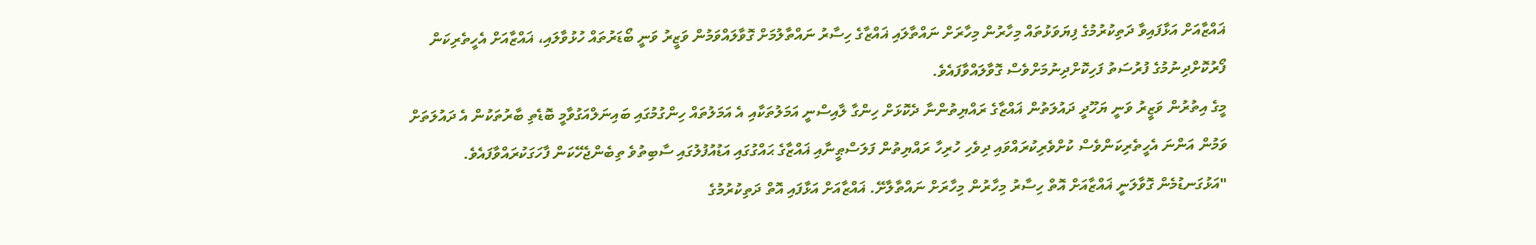ޣައްޒާއަށް އަޅާފައިވާ ދަތިކުރުމުގެ ފިޔަވަޅުތައް މިހާރުން މިހާރަށް ނައްތާލައި ޣައްޒާގެ ހިސާރު ނައްތާލުމަށް ގޮވާލައްވަމުން ވަޒީރު ވަނީ ބޯޑަރުތައް ހުޅުވާލައި، ޣައްޒާއަށް އެހީތެރިކަން ފޯރުކޮށްދިނުމުގެ ފުރުސަތު ފަހިކޮށްދިނުމަށްވެސް ގޮވާލައްވާފައެވެ.
މީގެ އިތުރުން ވަޒީރު ވަނީ ޔަހޫދީ ދައުލަތުން ޣައްޒާގެ ރައްޔިތުންނާ ދެކޮޅަށް ހިންގާ ލާއިސްނީ އަމަލުތަކާއި އެ އަމަލުތައް ހިންގުމުގައި ބައިނަލްއަގުވާމީ ބޮޑެތި ބާރުތަކުން އެ ދައުލަތަށް ވަމުން އަންނަ އެހީތެރިކަންވެސް ކުށްވެރިކުރައްވައި ދިވެހި ހުރިހާ ރައްޔިތުން ފަލަސްޠީނާއި ޣައްޒާގެ ޙައްގުގައި އަޑުއުފުލުގައި ސާބިތުވެ ތިބެންޖެހޭކަން ފާހަގަކުރައްވާފައެވެ.
"އަޅުގަނޑުމެން ގޮވާލަނީ ޣައްޒާއަށް އޮތް ހިސާރު މިހާރުން މިހާރަށް ނައްތާލާށޭ. ޣައްޒާއަށް އަޅާފައި އޮތް ދަތިކުރުމުގެ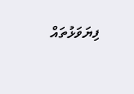ފިޔަވަޅުތައް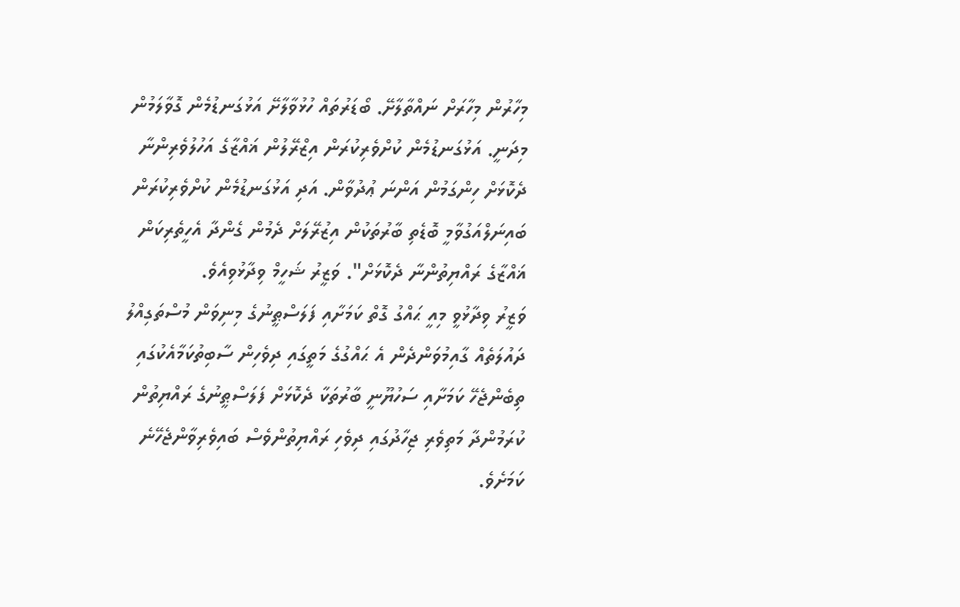މިހާރުން މިހާރަށް ނައްތާލާށޭ. ބޯޑަރުތައް ހުޅުވާލާށޭ އަޅުގަނޑުމެން ގޮވާލަމުން މިދަނީ. އަޅުގަނޑުމެން ކުށްވެރިކުރަން އިޒްރޭލުން ޣައްޒާގެ އަހުލުވެރިންނާ ދެކޮޅަށް ހިންގަމުން އަންނަ ޢުދުވާން. އަދި އަޅުގަނޑުމެން ކުށްވެރިކުރަން ބައިނަލްއަގުވާމީ ބޮޑެތި ބާރުތަކުން އިޒުރޭލަށް ދެމުން ގެންދާ އެހީތެރިކަން ޣައްޒާގެ ރައްޔިތުންނާ ދެކޮޅަށް". ވަޒީރު ޝަހީމް ވިދާޅުވިއެވެ.
ވަޒީރު ވިދާޅުވީ މިއީ ޙައްގު ގޮތް ކަމަށާއި ފަލަސްޠީނުގެ މިނިވަން މުސްތަގިއްލު ދައުލަތެއް ގާއިމުވަންދެން އެ ޙައްގުގެ މަތީގައި ދިވެހިން ސާބިތުކަމާއެކުގައި ތިބެންޖެހޭ ކަމަށާއި ސަހުޔޫނީ ބާރުތަކާ ދެކޮޅަށް ފަލަސްޠީނުގެ ރައްޔިތުން ކުރަމުންދާ މަތިވެރި ޖިހާދުގައި ދިވެހި ރައްޔިތުންވެސް ބައިވެރިވާންޖެހޭނެ ކަމަށެވެ.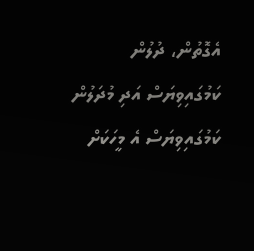އެގޮތުން، ދުލުން ކަމުގައިވިޔަސް އަދި މުދަލުން ކަމުގައިވިޔަސް އެ މީހަކަށް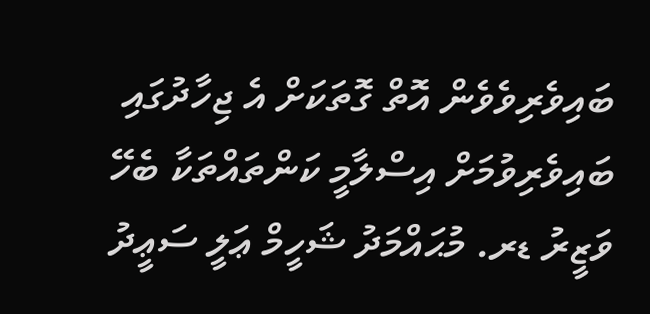ބައިވެރިވެވެން އޮތް ގޮތަކަށް އެ ޖިހާދުގައި ބައިވެރިވުމަށް އިސްލާމީ ކަންތައްތަކާ ބެހޭ ވަޒީރު ޑރ. މުޙައްމަދު ޝަހީމް ޢަލީ ސަޢީދު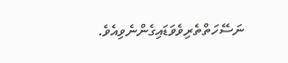ނަސޭހަތްތެރިވެވަޑައިގެންނެވިއެވެ.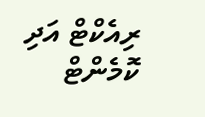ރިއެކްޓް އަދި ކޮމެންޓް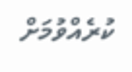ކުރެއްވުމަށް